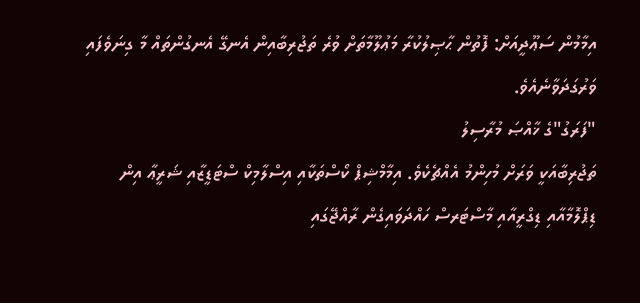އިމާމުން ސަޢޫދީއަށް: ފޮތުން ޙާޞިލުކުރާ މަޢުލޫމާތަށް ވުރެ ތަޖުރިބާއިން އެނގޭ އެނގުންތައް މާ ގިނަވެފައި ވަރުގަދަވާނެއެވެ.
"ފަރަގު"ގެ ޚާއްޞަ މުރާސިލު
ތަޖުރިބާއަކީ ވަރަށް މުހިންމު އެއްޗެކެވެ. އިމާމްޝިޕް ކޯސްތަކާއި އިސްލާމިކް ސްޓަޑީޒާއި ޝަރީޢާ އިން ޑިޕްލޮމާއާއި ޑިގްރީއާއި މާސްޓަރސް ހައްދަވައިގެން ރާއްޖޭގައި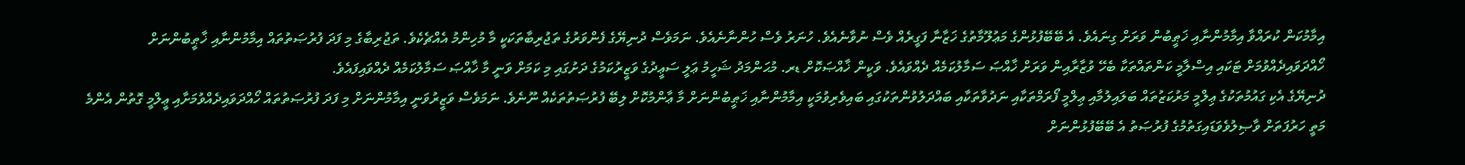އިމާމުކަން ކުރައްވާ އިމާމުންނާއި ޚަޠީބުން ވަރަށް ގިނައެވެ. އެ ބޭބޭފުޅުންގެ މަޢުލޫމާތުގެ ޚަޒާނާ ފަގީރެއް ވެސް ނުވާނެއެވެ. ހުނަރު ވެސް ހުންނާނެއެވެ. ނަމަވެސް ދުނިޔޭގެ ފެންވަރުގެ ތަޖުރިބާތަކަކީ މާ މުހިންމު އެއްޗެކެވެ. ތަޖުރިބާގެ މި ފަދަ ފުރުޞަތުތައް އިމާމުންނާއި ޚާޠީބުންނަށް ހޯއްދަވައިދެއްވުމަށް ޓަކައި އިސްލާމީ ކަންތައްތަކާ ބެހޭ ވުޒާރާއިން ވަރަށް ޚާއްޞަ ސަމާލުކަމެއް ދެއްވައެވެ. ވަކީން ޚާއްޞަކޮށް ޑރ. މުޙަންމަދު ޝަހީމު ޢަލީ ސަޢީދުގެ ވަޒީރުކަމުގެ ދަށުގައި މި ކަމަށް ވަނީ މާ ޚާއްޞަ ސަމާލުކަމެއް ދެއްވައިފައެވެ.
ދުނިޔޭގެ އެކި ގައުމުތަކުގެ ޢިލްމީ މަރުކަޒުތައް ބަލައިލުމާއި ޢިލްމީ ފޯރަމްތަކާއި ނަދުވާތަކާއި ބައްދަލުވުންތަކުގައި ބައިވެރިވުމަކީ އިމާމުންނާއި ޚަޠީބުންނަށް މާ ޢާންމުކޮށް ލިބޭ ފުރުޞަތުތަކެއް ނޫނެވެ. ނަމަވެސް ވަޒީރުވަނީ އިމާމުންނަށް މި ފަދަ ފުރުޞަތުތައް ހޯއްދަވައިދެއްވުމަށާއި ޢީލްމީ ގޮތުން އެންމެ މަތީ ހަރުފަތަށް ވާޞިލުވެވަޑައިގަތުމުގެ ފުރުޞަތު އެ ބޭބޭފުޅުންނަށް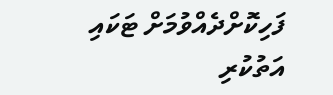ފަހިކޮށްދެއްވުމަށް ޓަކައި އަތުކުރި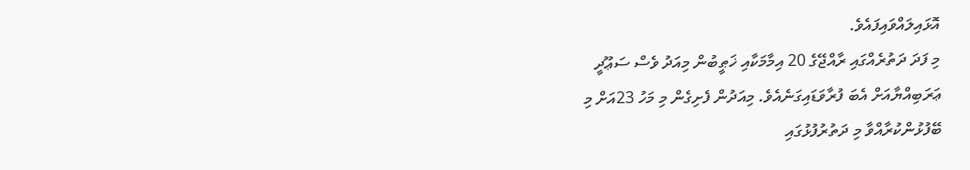އޮޅައިލައްވައިފައެވެ.
މި ފަދަ ދަތުރެއްގައި ރާއްޖޭގެ 20 އިމާމަކާއި ޚަޠީބުން މިއަދު ވެސް ސަޢޫދީ
ޢަރަބިއްޔާއަށް އެބަ ފުރާވަޑައިގަނެއެވެ. މިއަދުން ފެށިގެން މި މަހު 23އަށް މި
ބޭފުޅުންކުރާއްވާ މި ދަތުރުފުޅުގައި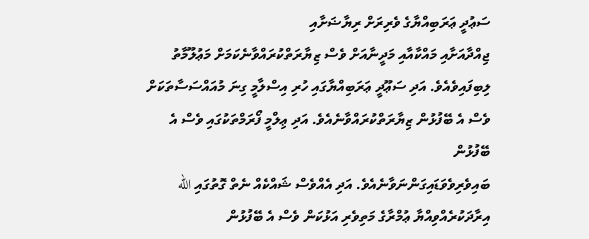ސަޢުދީ ޢަރަބިއްޔާގެ ވެރިރަށް ރިޔާޟަށާއި
ޖިއްދާއަށާއި މައްކާއާއި މަދީނާއަށް ވެސް ޒިޔާރަތްކުރައްވާނެކަމަށް މަޢުލޫމާތު
ލިބިފައިވެއެވެ. އަދި ސަޢޫދީ ޢަރަބިއްޔާގައި ހުރި އިސްލާމީ ގިނަ މުއައްސަސާތަކަށް
ވެސް އެ ބޭފުޅުން ޒިޔާރަތްކުރައްވާނެއެވެ. އަދި ޢިލްމީ ފޯރަމްތަކުގައި ވެސް އެ ބޭފުޅުން
ބައިވެރިވެވަޑައިގަންނަވާނެއެވެ. އަދި އެއްވެސް ޝައްކެއް ނެތް ގޮތުގައި الله އިރާދަކުރެއްވިއްޔާ ޢުމްރާގެ މަތިވެރި އަޅުކަން ވެސް އެ ބޭފުޅުން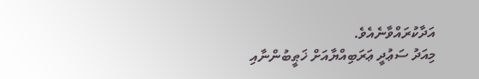އަދާކުރައްވާނެއެވެ.
މިއަދު ސަޢުދީ ޢަރަބިއްޔާއަށް ޚަޠީބުންނާއި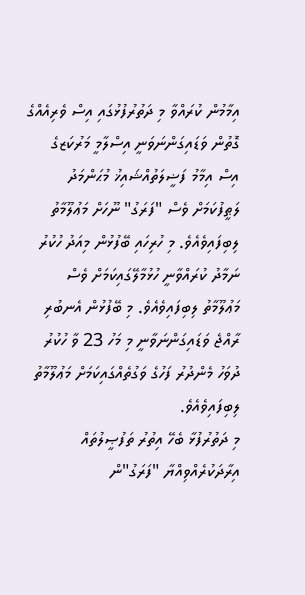އިމާމުން ކުރައްވާ މި ދަތުރުފުޅުގައި އިސް ވެރިއެއްގެ ގޮތުން ވަޑައިގަންނަވަނީ އިސްލާމީ މަރުކަޒގެ އިސް އިމާމު ފަޟީލަތުއްޝައިޚު މުޙަންމަދު ލަޠީފުކަމަށް ވެސް "ފަރަގު" ނޫހަށް މަޢުލޫމާތު ލިބިފައިވެއެވެ. މި ހުރިހައި ބޭފުޅުން މިއަދު ހުކުރު ނަމާދު ކުރައްވާނީ ހުޅުމާލޭގައިކަމަށް ވެސް މަޢުލޫމާތު ލިބިފައިވެއެވެ. މި ބޭފުޅުން އެނބުރި ރާއްޖެ ވަޑައިގަންނަވާނީ މި މަހު 23 ވާ ހުކުރު ދުވަހު މެންދުރު ފަހުގެ ވަގުތެއްގައިކަމަށް މަޢުލޫމާތު ލިބިފައިވެއެވެ.
މި ދަތުރުފުޅާ ބެހޭ އިތުރު ތަފުޞީލުތައް އިރާދަކުރެއްވިއްޔާ "ފަރަގު"ން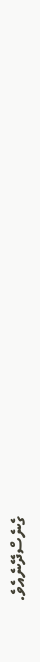ގެނެސްދޭނެއެވެ.